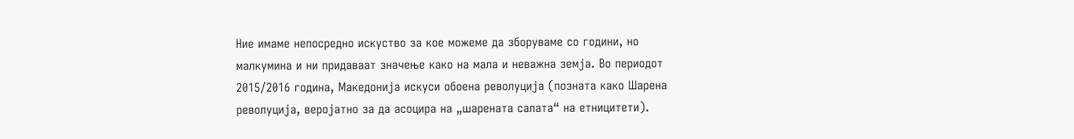Ние имаме непосредно искуство за кое можеме да зборуваме со години, но малкумина и ни придаваат значење како на мала и неважна земја. Во периодот 2015/2016 година, Македонија искуси обоена револуција (позната како Шарена револуција, веројатно за да асоцира на „шарената салата“ на етницитети).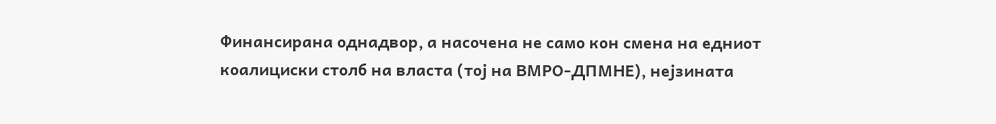Финансирана однадвор, а насочена не само кон смена на едниот коалициски столб на власта (тој на ВМРО-ДПМНЕ), нејзината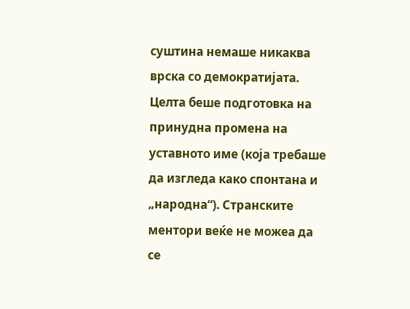суштина немаше никаква врска со демократијата. Целта беше подготовка на принудна промена на уставното име (која требаше да изгледа како спонтана и „народна“). Странските ментори веќе не можеа да се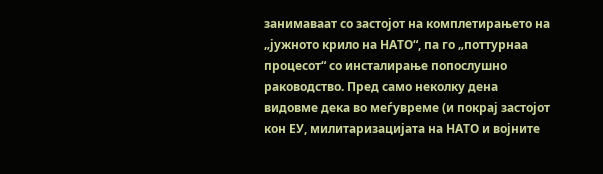занимаваат со застојот на комплетирањето на „јужното крило на НАТО“, па го „поттурнаа процесот“ со инсталирање попослушно раководство. Пред само неколку дена видовме дека во меѓувреме (и покрај застојот кон ЕУ, милитаризацијата на НАТО и војните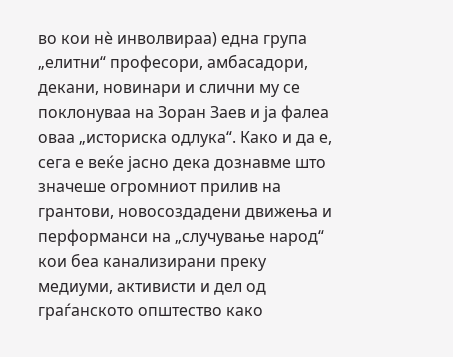во кои нè инволвираа) една група „елитни“ професори, амбасадори, декани, новинари и слични му се поклонуваа на Зоран Заев и ја фалеа оваа „историска одлука“. Како и да е, сега е веќе јасно дека дознавме што значеше огромниот прилив на грантови, новосоздадени движења и перформанси на „случување народ“ кои беа канализирани преку медиуми, активисти и дел од граѓанското општество како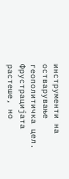инструменти на остварување геополитичка цел. Фрустрацијата растеше, но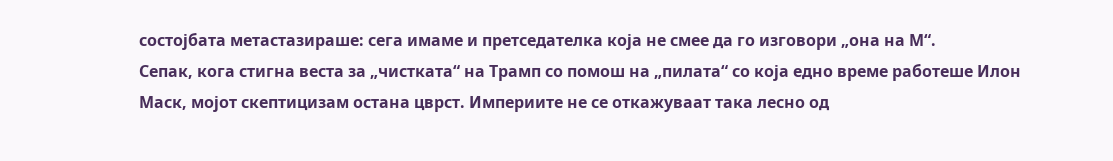состојбата метастазираше: сега имаме и претседателка која не смее да го изговори „она на М“.
Сепак, кога стигна веста за „чистката“ на Трамп со помош на „пилата“ со која едно време работеше Илон Маск, мојот скептицизам остана цврст. Империите не се откажуваат така лесно од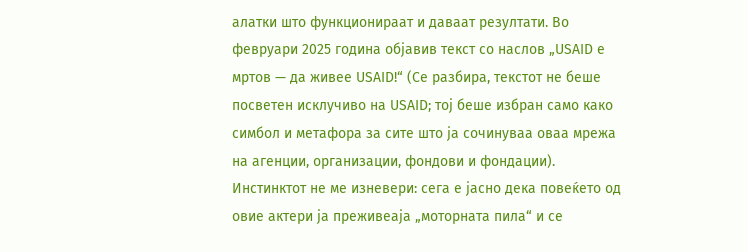алатки што функционираат и даваат резултати. Во февруари 2025 година објавив текст со наслов „USAID е мртов — да живее USAID!“ (Се разбира, текстот не беше посветен исклучиво на USAID; тој беше избран само како симбол и метафора за сите што ја сочинуваа оваа мрежа на агенции, организации, фондови и фондации). Инстинктот не ме изневери: сега е јасно дека повеќето од овие актери ја преживеаја „моторната пила“ и се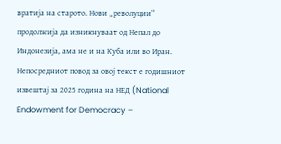вратија на старото. Нови „револуции“ продолжија да изникнуваат од Непал до Индонезија, ама не и на Куба или во Иран.
Непосредниот повод за овој текст е годишниот извештај за 2025 година на НЕД (National Endowment for Democracy –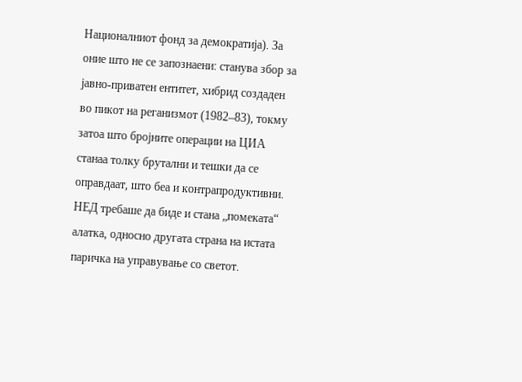Националниот фонд за демократија). За оние што не се запознаени: станува збор за јавно-приватен ентитет, хибрид создаден во пикот на реганизмот (1982–83), токму затоа што бројните операции на ЦИА станаа толку брутални и тешки да се оправдаат, што беа и контрапродуктивни. НЕД требаше да биде и стана „помеката“ алатка, односно другата страна на истата паричка на управување со светот.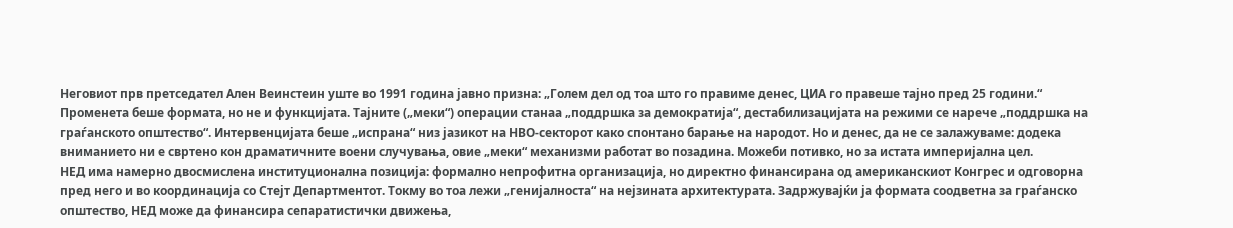Неговиот прв претседател Ален Веинстеин уште во 1991 година јавно призна: „Голем дел од тоа што го правиме денес, ЦИА го правеше тајно пред 25 години.“ Променета беше формата, но не и функцијата. Тајните („меки“) операции станаа „поддршка за демократија“, дестабилизацијата на режими се нарече „поддршка на граѓанското општество“. Интервенцијата беше „испрана“ низ јазикот на НВО-секторот како спонтано барање на народот. Но и денес, да не се залажуваме: додека вниманието ни е свртено кон драматичните воени случувања, овие „меки“ механизми работат во позадина. Можеби потивко, но за истата империјална цел.
НЕД има намерно двосмислена институционална позиција: формално непрофитна организација, но директно финансирана од американскиот Конгрес и одговорна пред него и во координација со Стејт Департментот. Токму во тоа лежи „генијалноста“ на нејзината архитектурата. Задржувајќи ја формата соодветна за граѓанско општество, НЕД може да финансира сепаратистички движења,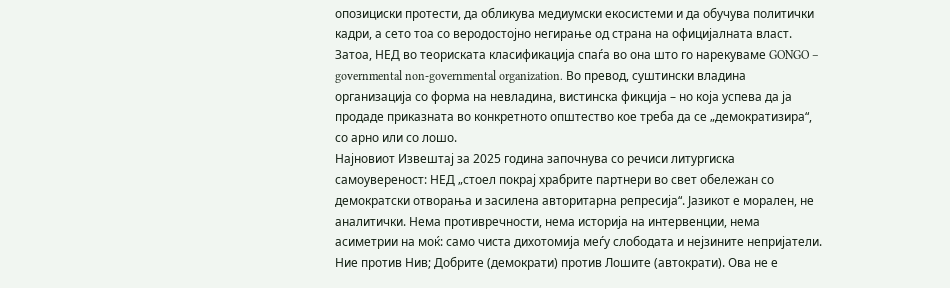опозициски протести, да обликува медиумски екосистеми и да обучува политички кадри, а сето тоа со веродостојно негирање од страна на официјалната власт. Затоа, НЕД во теориската класификација спаѓа во она што го нарекуваме GONGO – governmental non-governmental organization. Во превод, суштински владина организација со форма на невладина, вистинска фикција – но која успева да ја продаде приказната во конкретното општество кое треба да се „демократизира“, со арно или со лошо.
Најновиот Извештај за 2025 година започнува со речиси литургиска самоувереност: НЕД „стоел покрај храбрите партнери во свет обележан со демократски отворања и засилена авторитарна репресија“. Јазикот е морален, не аналитички. Нема противречности, нема историја на интервенции, нема асиметрии на моќ: само чиста дихотомија меѓу слободата и нејзините непријатели. Ние против Нив; Добрите (демократи) против Лошите (автократи). Ова не е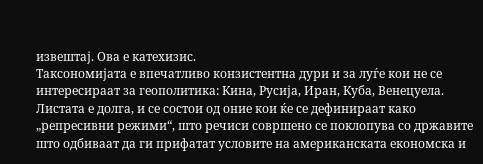извештај. Ова е катехизис.
Таксономијата е впечатливо конзистентна дури и за луѓе кои не се интересираат за геополитика: Кина, Русија, Иран, Куба, Венецуела. Листата е долга, и се состои од оние кои ќе се дефинираат како „репресивни режими“, што речиси совршено се поклопува со државите што одбиваат да ги прифатат условите на американската економска и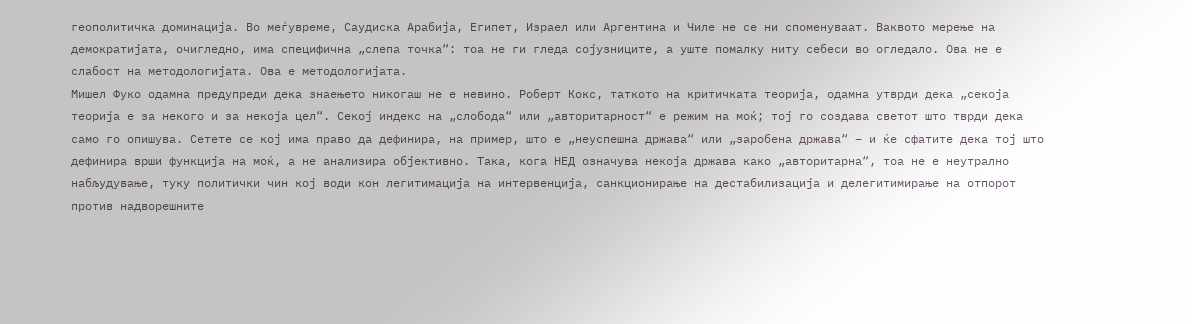геополитичка доминација. Во меѓувреме, Саудиска Арабија, Египет, Израел или Аргентина и Чиле не се ни споменуваат. Ваквото мерење на демократијата, очигледно, има специфична „слепа точка“: тоа не ги гледа сојузниците, а уште помалку ниту себеси во огледало. Ова не е слабост на методологијата. Ова е методологијата.
Мишел Фуко одамна предупреди дека знаењето никогаш не е невино. Роберт Кокс, таткото на критичката теорија, одамна утврди дека „секоја теорија е за некого и за некоја цел“. Секој индекс на „слобода“ или „авторитарност“ е режим на моќ; тој го создава светот што тврди дека само го опишува. Сетете се кој има право да дефинира, на пример, што е „неуспешна држава“ или „заробена држава“ – и ќе сфатите дека тој што дефинира врши функција на моќ, а не анализира објективно. Така, кога НЕД означува некоја држава како „авторитарна“, тоа не е неутрално набљудување, туку политички чин кој води кон легитимација на интервенција, санкционирање на дестабилизација и делегитимирање на отпорот против надворешните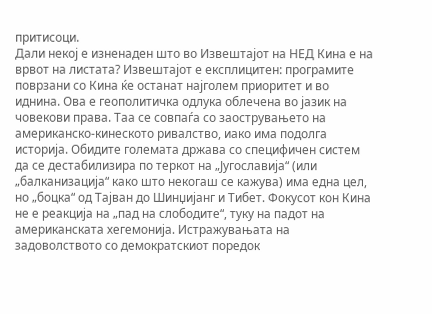притисоци.
Дали некој е изненаден што во Извештајот на НЕД Кина е на врвот на листата? Извештајот е експлицитен: програмите поврзани со Кина ќе останат најголем приоритет и во иднина. Ова е геополитичка одлука облечена во јазик на човекови права. Таа се совпаѓа со заострувањето на американско-кинеското ривалство, иако има подолга историја. Обидите големата држава со специфичен систем да се дестабилизира по теркот на „Југославија“ (или „балканизација“ како што некогаш се кажува) има една цел, но „боцка“ од Тајван до Шинџијанг и Тибет. Фокусот кон Кина не е реакција на „пад на слободите“, туку на падот на американската хегемонија. Истражувањата на задоволството со демократскиот поредок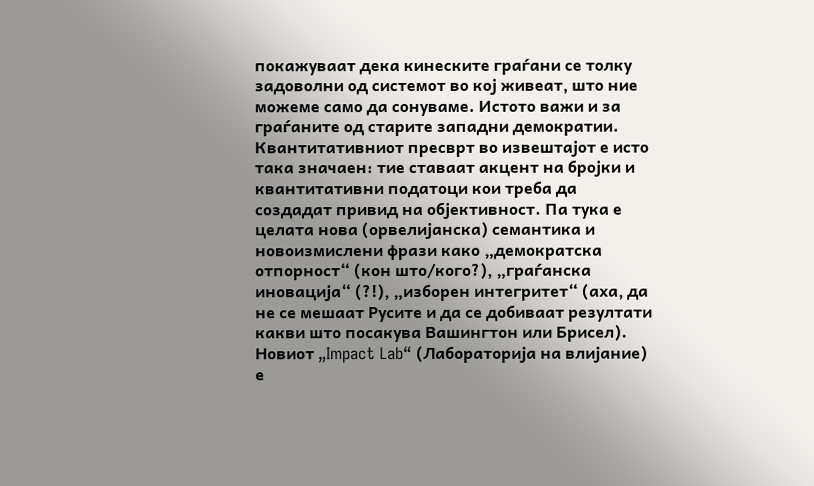покажуваат дека кинеските граѓани се толку задоволни од системот во кој живеат, што ние можеме само да сонуваме. Истото важи и за граѓаните од старите западни демократии.
Квантитативниот пресврт во извештајот е исто така значаен: тие ставаат акцент на бројки и квантитативни податоци кои треба да создадат привид на објективност. Па тука е целата нова (орвелијанска) семантика и новоизмислени фрази како „демократска отпорност“ (кон што/кого?), „граѓанска иновација“ (?!), „изборен интегритет“ (аха, да не се мешаат Русите и да се добиваат резултати какви што посакува Вашингтон или Брисел). Новиот „Impact Lab“ (Лабораторија на влијание) е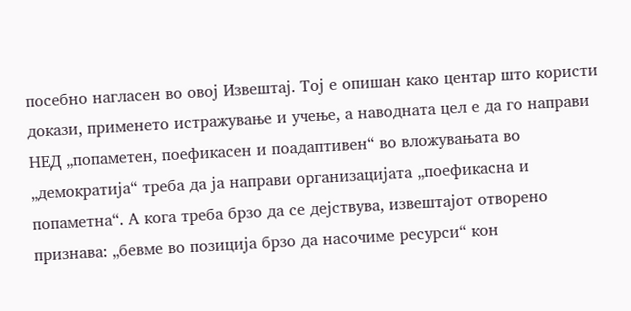посебно нагласен во овој Извештај. Тој е опишан како центар што користи докази, применето истражување и учење, а наводната цел е да го направи НЕД „попаметен, поефикасен и поадаптивен“ во вложувањата во „демократија“ треба да ја направи организацијата „поефикасна и попаметна“. А кога треба брзо да се дејствува, извештајот отворено признава: „бевме во позиција брзо да насочиме ресурси“ кон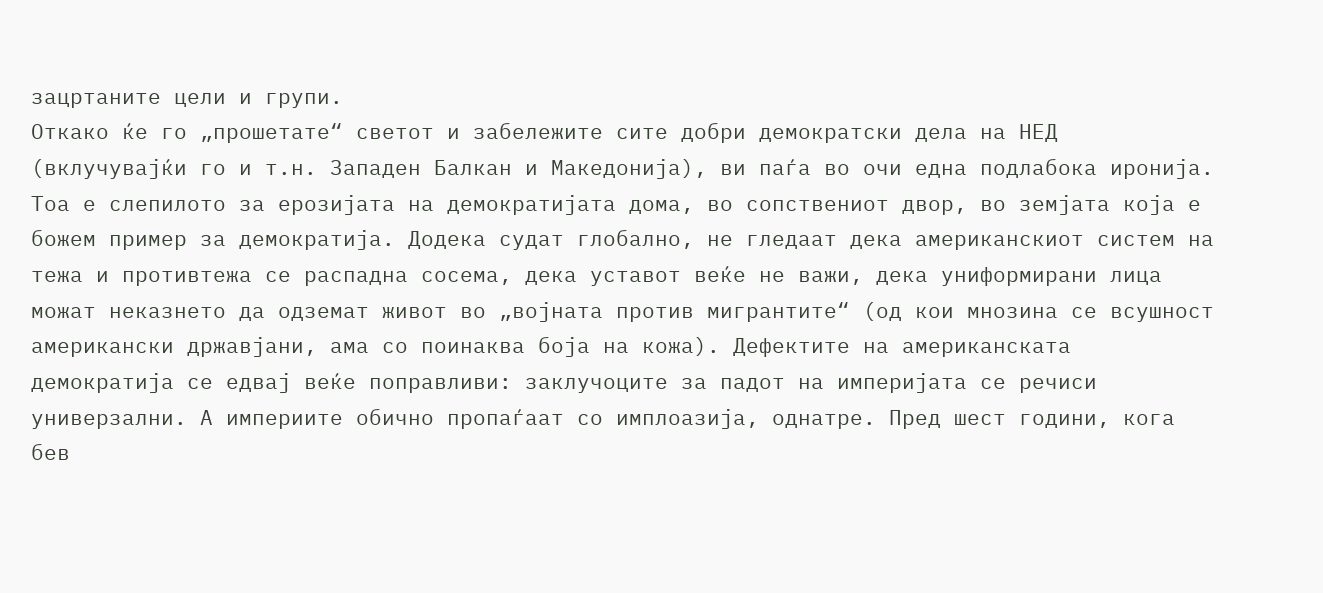зацртаните цели и групи.
Откако ќе го „прошетате“ светот и забележите сите добри демократски дела на НЕД (вклучувајќи го и т.н. Западен Балкан и Македонија), ви паѓа во очи една подлабока иронија. Тоа е слепилото за ерозијата на демократијата дома, во сопствениот двор, во земјата која е божем пример за демократија. Додека судат глобално, не гледаат дека американскиот систем на тежа и противтежа се распадна сосема, дека уставот веќе не важи, дека униформирани лица можат неказнето да одземат живот во „војната против мигрантите“ (од кои мнозина се всушност американски државјани, ама со поинаква боја на кожа). Дефектите на американската демократија се едвај веќе поправливи: заклучоците за падот на империјата се речиси универзални. А империите обично пропаѓаат со имплоазија, однатре. Пред шест години, кога бев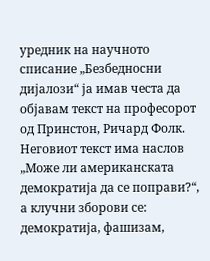уредник на научното списание „Безбедносни дијалози“ ја имав честа да објавам текст на професорот од Принстон, Ричард Фолк. Неговиот текст има наслов „Може ли американската демократија да се поправи?“, а клучни зборови се: демократија, фашизам,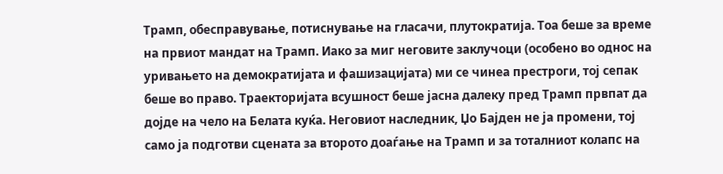Трамп, обесправување, потиснување на гласачи, плутократија. Тоа беше за време на првиот мандат на Трамп. Иако за миг неговите заклучоци (особено во однос на уривањето на демократијата и фашизацијата) ми се чинеа престроги, тој сепак беше во право. Траекторијата всушност беше јасна далеку пред Трамп првпат да дојде на чело на Белата куќа. Неговиот наследник, Џо Бајден не ја промени, тој само ја подготви сцената за второто доаѓање на Трамп и за тоталниот колапс на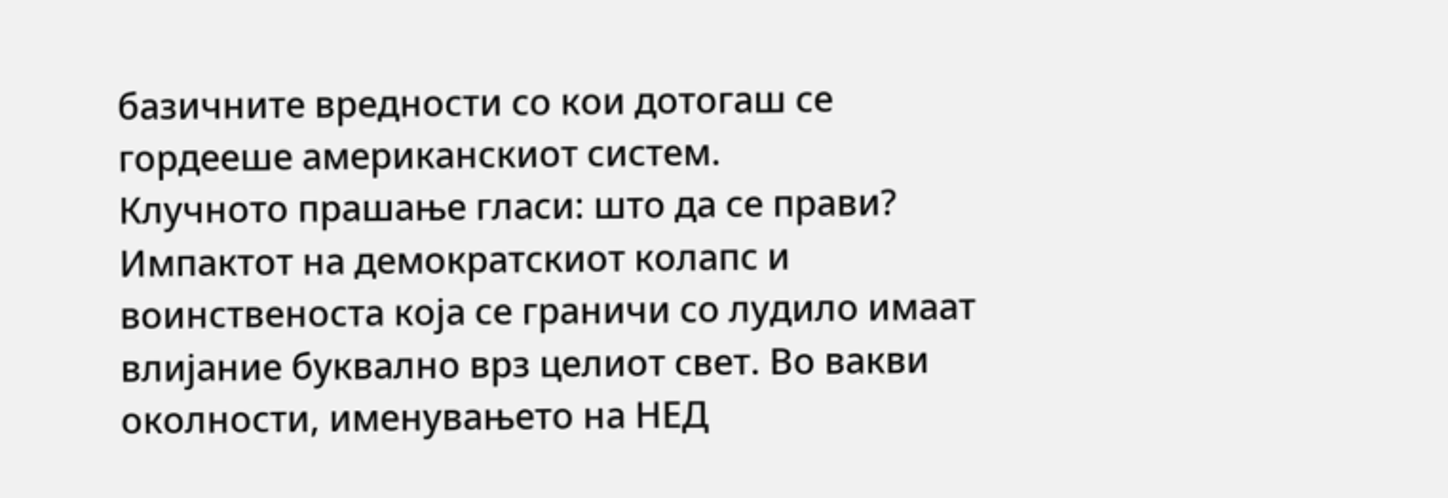базичните вредности со кои дотогаш се гордееше американскиот систем.
Клучното прашање гласи: што да се прави? Импактот на демократскиот колапс и воинственоста која се граничи со лудило имаат влијание буквално врз целиот свет. Во вакви околности, именувањето на НЕД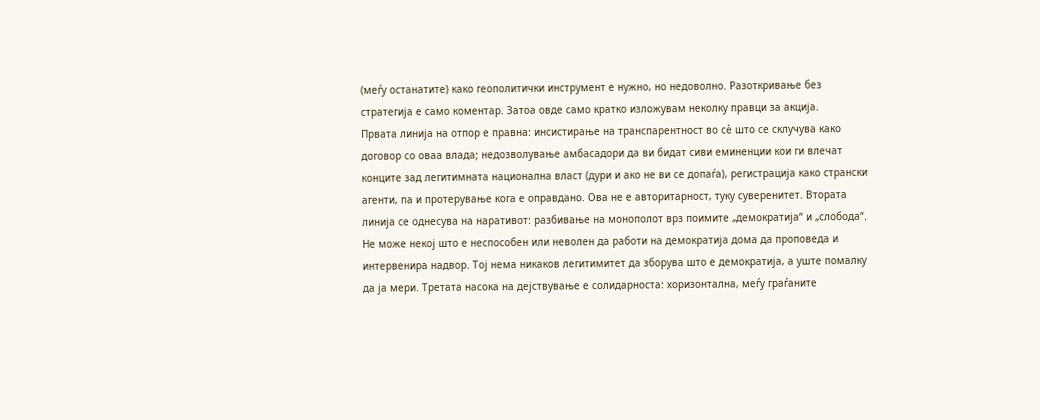(меѓу останатите) како геополитички инструмент е нужно, но недоволно. Разоткривање без стратегија е само коментар. Затоа овде само кратко изложувам неколку правци за акција.
Првата линија на отпор е правна: инсистирање на транспарентност во сè што се склучува како договор со оваа влада; недозволување амбасадори да ви бидат сиви еминенции кои ги влечат конците зад легитимната национална власт (дури и ако не ви се допаѓа), регистрација како странски агенти, па и протерување кога е оправдано. Ова не е авторитарност, туку суверенитет. Втората линија се однесува на наративот: разбивање на монополот врз поимите „демократија“ и „слобода“. Не може некој што е неспособен или неволен да работи на демократија дома да проповеда и интервенира надвор. Тој нема никаков легитимитет да зборува што е демократија, а уште помалку да ја мери. Третата насока на дејствување е солидарноста: хоризонтална, меѓу граѓаните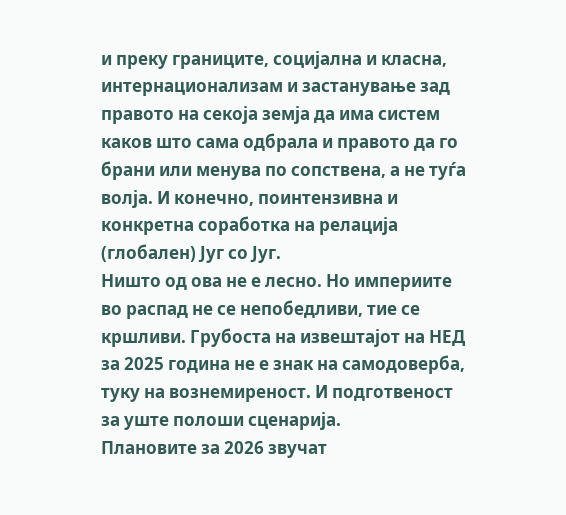и преку границите, социјална и класна, интернационализам и застанување зад правото на секоја земја да има систем каков што сама одбрала и правото да го брани или менува по сопствена, а не туѓа волја. И конечно, поинтензивна и конкретна соработка на релација (глобален) Југ со Југ.
Ништо од ова не е лесно. Но империите во распад не се непобедливи, тие се кршливи. Грубоста на извештајот на НЕД за 2025 година не е знак на самодоверба, туку на вознемиреност. И подготвеност за уште полоши сценарија.
Плановите за 2026 звучат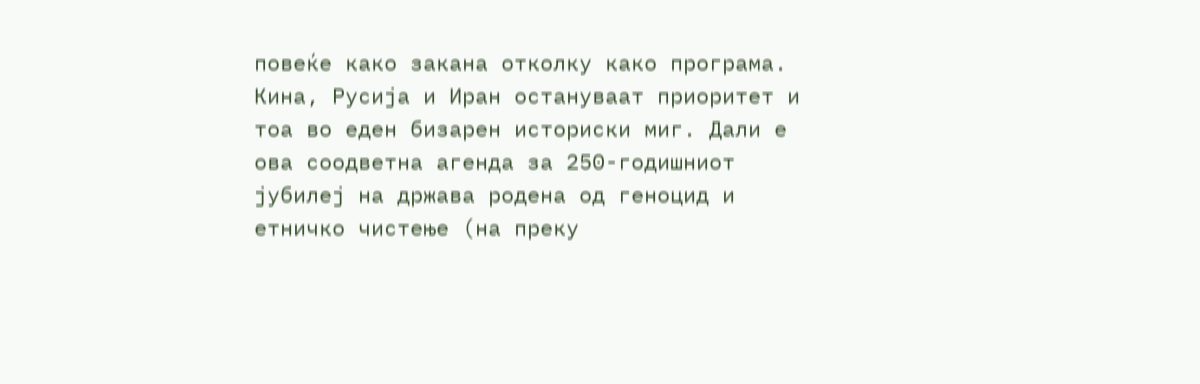повеќе како закана отколку како програма. Кина, Русија и Иран остануваат приоритет и тоа во еден бизарен историски миг. Дали е ова соодветна агенда за 250-годишниот јубилеј на држава родена од геноцид и етничко чистење (на преку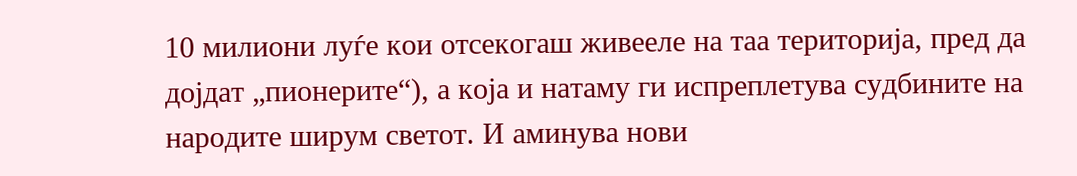10 милиони луѓе кои отсекогаш живееле на таа територија, пред да дојдат „пионерите“), а која и натаму ги испреплетува судбините на народите ширум светот. И аминува нови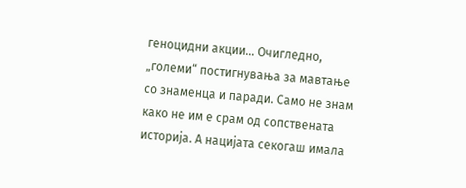геноцидни акции… Очигледно, „големи“ постигнувања за мавтање со знаменца и паради. Само не знам како не им е срам од сопствената историја. А нацијата секогаш имала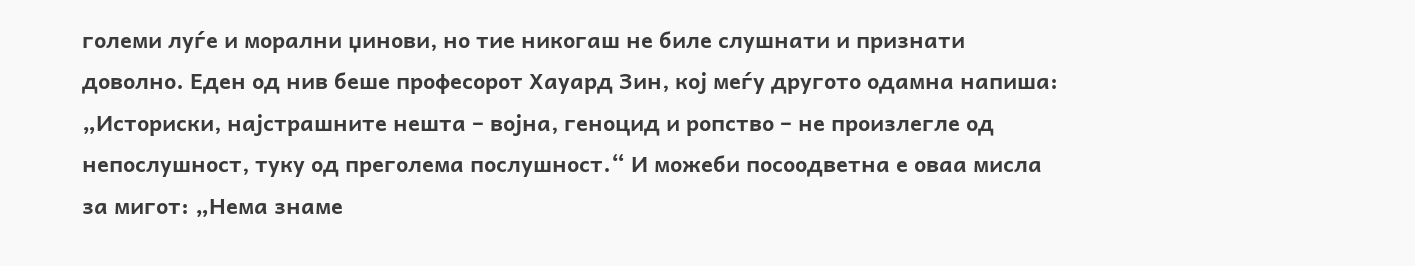големи луѓе и морални џинови, но тие никогаш не биле слушнати и признати доволно. Еден од нив беше професорот Хауард Зин, кој меѓу другото одамна напиша: „Историски, најстрашните нешта – војна, геноцид и ропство – не произлегле од непослушност, туку од преголема послушност.“ И можеби посоодветна е оваа мисла за мигот: „Нема знаме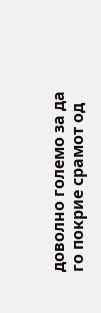доволно големо за да го покрие срамот од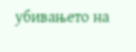убивањето на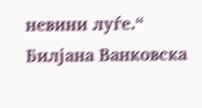невини луѓе.“
Билјана Ванковска